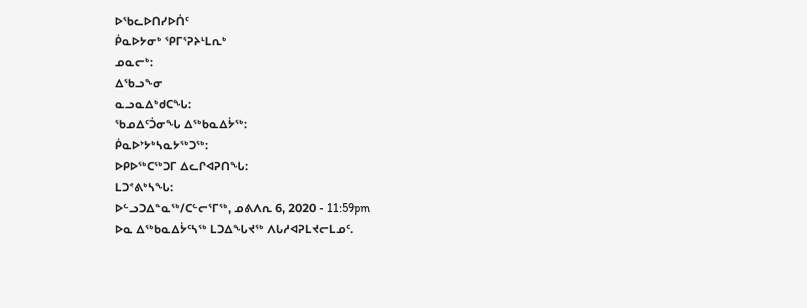ᐅᖃᓚᐅᑎᓯᐅᑏᑦ
ᑮᓇᐅᔭᓂᒃ ᕿᒥᕐᕈᔨᒻᒪᕆᒃ
ᓄᓇᓕᒃ:
ᐃᖃᓗᖕᓂ
ᓇᓗᓇᐃᒃᑯᑕᖓ:
ᖃᓄᐃᑦᑑᓂᖓ ᐃᖅᑲᓇᐃᔮᖅ:
ᑮᓇᐅᔾᔭᒃᓴᓇᔭᖅᑐᖅ:
ᐅᑭᐅᖅᑕᖅᑐᒥ ᐃᓚᒋᐊᕈᑎᖓ:
ᒪᑐᕝᕕᒃᓴᖓ:
ᐅᓪᓗᑐᐃᓐᓇᖅ/ᑕᓪᓕᕐᒥᖅ, ᓄᕕᐱᕆ 6, 2020 - 11:59pm
ᐅᓇ ᐃᖅᑲᓇᐃᔮᑦᓴᖅ ᒪᑐᐃᖓᔪᖅ ᐱᒐᓱᐊᕈᒪᔪᓕᒪᓄᑦ.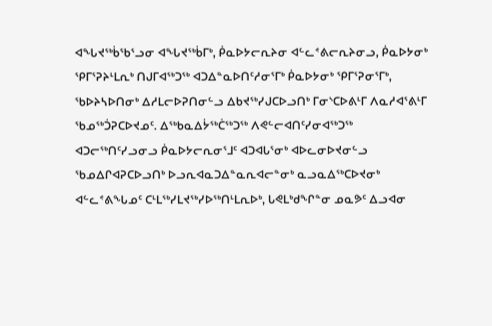ᐊᖓᔪᖅᑳᖃᕐᓗᓂ ᐊᖓᔪᖅᑳᒥᒃ, ᑮᓇᐅᔭᓕᕆᔨᓂ ᐊᓪᓚᕝᕕᓕᕆᔨᓂᓗ, ᑮᓇᐅᔭᓂᒃ ᕿᒥᕐᕈᔨᒻᒪᕆᒃ ᑎᒍᒥᐊᖅᑐᖅ ᐊᑐᐃᓐᓇᐅᑎᑦᓱᓂᕐᒥᒃ ᑮᓇᐅᔭᓂᒃ ᕿᒥᕐᕈᓂᕐᒥᒃ, ᖃᐅᔨᓴᐅᑎᓂᒃ ᐃᓱᒪᓕᐅᕈᑎᓂᓪᓗ ᐃᑲᔪᖅᓯᒍᑕᐅᓗᑎᒃ ᒥᓂᔅᑕᐅᕕᒻᒥ ᐱᓇᓱᐊᕐᕕᒻᒥ ᖃᓄᖅᑑᕈᑕᐅᔪᓄᑦ. ᐃᖅᑲᓇᐃᔮᖅᑖᖅᑐᖅ ᐱᕙᓪᓕᐊᑎᑦᓯᓂᐊᖅᑐᖅ ᐊᑐᓕᖅᑎᑦᓯᓗᓂᓗ ᑮᓇᐅᔭᓕᕆᓂᕐᒧᑦ ᐊᑐᐊᒐᕐᓂᒃ ᐊᐅᓚᓂᐅᔪᓂᓪᓗ ᖃᓄᐃᒋᐊᕈᑕᐅᓗᑎᒃ ᐅᓗᕆᐊᓇᑐᐃᓐᓇᕆᐊᓕᓐᓂᒃ ᓇᓗᓇᐃᖅᑕᐅᔪᓂᒃ ᐊᓪᓚᕝᕕᖓᓄᑦ ᑕᒻᒪᖅᓯᒪᔪᖅᓯᐅᖅᑎᒻᒪᕆᐅᒃ, ᒐᕙᒪᒃᑯᖏᓐᓂ ᓄᓇᕗᑦ ᐃᓗᐊᓂ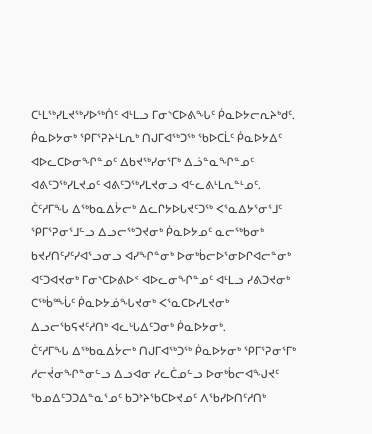ᑕᒻᒪᖅᓯᒪᔪᖅᓯᐅᖅᑏᑦ ᐊᒻᒪᓗ ᒥᓂᔅᑕᐅᕕᖓᑦ ᑮᓇᐅᔭᓕᕆᔨᒃᑯᑦ. ᑮᓇᐅᔭᓂᒃ ᕿᒥᕐᕈᔨᒻᒪᕆᒃ ᑎᒍᒥᐊᖅᑐᖅ ᖃᐅᑕᒫᑦ ᑮᓇᐅᔭᐃᑦ ᐊᐅᓚᑕᐅᓂᖏᓐᓄᑦ ᐃᑲᔪᖅᓯᓂᕐᒥᒃ ᐃᓘᓐᓇᖏᓐᓄᑦ ᐊᕕᑦᑐᖅᓯᒪᔪᓄᑦ ᐊᕕᑦᑐᖅᓯᒪᔪᓂᓗ ᐊᓪᓚᕕᒻᒪᕆᓐᒻᓄᑦ. ᑖᑦᓱᒥᖓ ᐃᖅᑲᓇᐃᔮᓕᒃ ᐃᓚᒋᔭᐅᒐᔪᑦᑐᖅ ᐸᕐᓇᐃᔭᕐᓂᕐᒧᑦ ᕿᒥᕐᕈᓂᕐᒧᓪᓗ ᐃᓗᓕᖅᑐᔪᓂᒃ ᑮᓇᐅᔭᓄᑦ ᓇᓕᖅᑲᓂᒃ ᑲᔪᓯᑎᑦᓯᑦᓯᐊᕐᓗᓂᓗ ᐊᓯᖏᓐᓂᒃ ᐅᓂᒃᑳᓕᐅᕐᓂᐅᒋᐊᓕᓐᓂᒃ ᐊᑦᑐᐊᔪᓂᒃ ᒥᓂᔅᑕᐅᕕᐅᑉ ᐊᐅᓚᓂᖏᓐᓄᑦ ᐊᒻᒪᓗ ᓯᕕᑐᔪᓂᒃ ᑕᖅᑳᙶᑦ ᑮᓇᐅᔭᓅᖓᔪᓂᒃ ᐸᕐᓇᑕᐅᓯᒪᔪᓂᒃ ᐃᓗᓕᖃᕋᔪᑦᓱᑎᒃ ᐊᓚᒡᒐᐃᑦᑐᓂᒃ ᑮᓇᐅᔭᓂᒃ.
ᑖᑦᓱᒥᖓ ᐃᖅᑲᓇᐃᔮᓕᒃ ᑎᒍᒥᐊᖅᑐᖅ ᑮᓇᐅᔭᓂᒃ ᕿᒥᕐᕈᓂᕐᒥᒃ ᓱᓕᔫᓂᖏᓐᓂᓪᓗ ᐃᓗᐊᓂ ᓯᓚᑖᓄᓪᓗ ᐅᓂᒃᑳᓕᐊᖑᔪᑦ ᖃᓄᐃᑦᑐᑐᐃᓐᓇᕐᓄᑦ ᑲᑐᔾᔨᖃᑕᐅᔪᓄᑦ ᐱᖃᓯᐅᑎᑦᓱᑎᒃ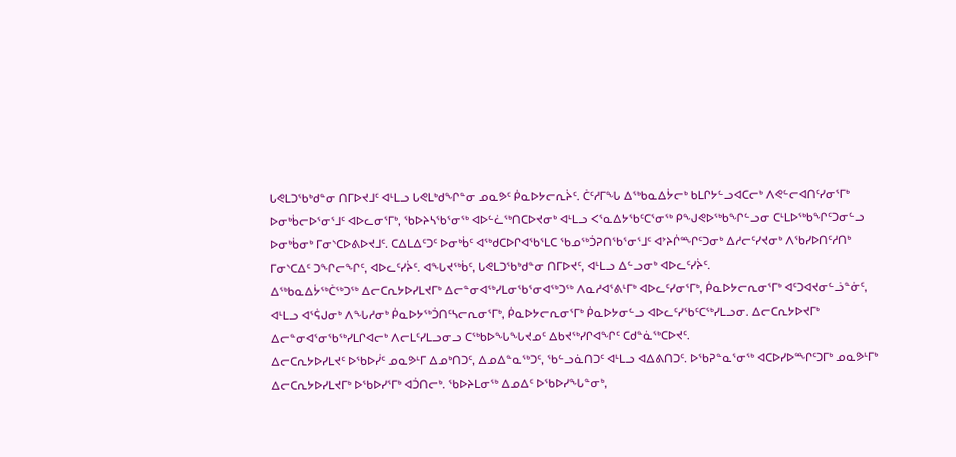ᒐᕙᒪᑐᖃᒃᑯᓐᓂ ᑎᒥᐅᔪᒧᑦ ᐊᒻᒪᓗ ᒐᕙᒪᒃᑯᖏᓐᓂ ᓄᓇᕗᑦ ᑮᓇᐅᔭᓕᕆᔩᑦ. ᑖᑦᓱᒥᖓ ᐃᖅᑲᓇᐃᔮᓕᒃ ᑲᒪᒋᔭᓪᓗᐊᑕᓕᒃ ᐱᕙᓪᓕᐊᑎᑦᓯᓂᕐᒥᒃ ᐅᓂᒃᑳᓕᐅᕐᓂᕐᒧᑦ ᐊᐅᓚᓂᕐᒥᒃ, ᖃᐅᔨᓴᖃᕐᓂᖅ ᐊᐅᓪᓛᖅᑎᑕᐅᔪᓂᒃ ᐊᒻᒪᓗ ᐸᕐᓇᐃᔭᖃᑦᑕᕐᓂᖅ ᑭᖑᕙᐅᖅᑲᖏᓪᓗᓂ ᑕᒻᒪᐅᖅᑲᖏᑦᑐᓂᓪᓗ ᐅᓂᒃᑳᓂᒃ ᒥᓂᔅᑕᐅᕕᐅᔪᒧᑦ. ᑕᐃᒪᐃᑦᑐᑦ ᐅᓂᒃᑳᑦ ᐊᖅᑯᑕᐅᒋᐊᖃᕐᒪᑕ ᖃᓄᖅᑑᕈᑎᖃᕐᓂᕐᒧᑦ ᐊᔾᔨᒌᙱᑦᑐᓂᒃ ᐃᓱᓕᑦᓯᔪᓂᒃ ᐱᖃᓯᐅᑎᑦᓱᑎᒃ ᒥᓂᔅᑕᐃᑦ ᑐᖏᓕᖏᑦ, ᐊᐅᓚᑦᓯᔩᑦ. ᐊᖓᔪᖅᑳᑦ, ᒐᕙᒪᑐᖃᒃᑯᓐᓂ ᑎᒥᐅᔪᑦ, ᐊᒻᒪᓗ ᐃᓪᓗᓂᒃ ᐊᐅᓚᑦᓯᔩᑦ.
ᐃᖅᑲᓇᐃᔮᖅᑖᖅᑐᖅ ᐃᓕᑕᕆᔭᐅᓯᒪᔪᒥᒃ ᐃᓕᓐᓂᐊᖅᓯᒪᓂᖃᕐᓂᐊᖅᑐᖅ ᐱᓇᓱᐊᕐᕕᒻᒥᒃ ᐊᐅᓚᑦᓯᓂᕐᒥᒃ, ᑮᓇᐅᔭᓕᕆᓂᕐᒥᒃ ᐊᑦᑐᐊᔪᓂᓪᓘᓐᓃᑦ, ᐊᒻᒪᓗ ᐊᕐᕌᒍᓂᒃ ᐱᖓᓱᓂᒃ ᑮᓇᐅᔭᖅᑑᑎᑦᓴᓕᕆᓂᕐᒥᒃ, ᑮᓇᐅᔭᓕᕆᓂᕐᒥᒃ ᑮᓇᐅᔭᓂᓪᓗ ᐊᐅᓚᑦᓯᖃᑦᑕᖅᓯᒪᓗᓂ. ᐃᓕᑕᕆᔭᐅᔪᒥᒃ ᐃᓕᓐᓂᐊᕐᓂᖃᖅᓯᒪᒋᐊᓕᒃ ᐱᓕᒪᑦᓯᒪᓗᓂᓗ ᑕᖅᑲᐅᖓᖓᔪᓄᑦ ᐃᑲᔪᖅᓯᒋᐊᖏᑦ ᑕᑯᓐᓈᖅᑕᐅᔪᑦ.
ᐃᓕᑕᕆᔭᐅᓯᒪᔪᑦ ᐅᖃᐅᓰᑦ ᓄᓇᕗᒻᒥ ᐃᓄᒃᑎᑐᑦ, ᐃᓄᐃᓐᓇᖅᑐᑦ, ᖃᓪᓗᓈᑎᑐᑦ ᐊᒻᒪᓗ ᐊᐃᕕᑎᑐᑦ. ᐅᖃᕈᓐᓇᕐᓂᖅ ᐊᑕᐅᓯᐅᙱᑦᑐᒥᒃ ᓄᓇᕗᒻᒥᒃ ᐃᓕᑕᕆᔭᐅᓯᒪᔪᒥᒃ ᐅᖃᐅᓯᕐᒥᒃ ᐊᑑᑎᓕᒃ. ᖃᐅᔨᒪᓂᖅ ᐃᓄᐃᑦ ᐅᖃᐅᓯᖓᓐᓂᒃ,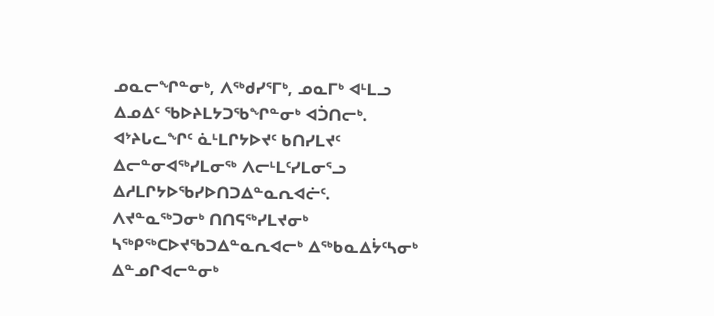ᓄᓇᓕᖏᓐᓂᒃ, ᐱᖅᑯᓯᕐᒥᒃ, ᓄᓇᒥᒃ ᐊᒻᒪᓗ ᐃᓄᐃᑦ ᖃᐅᔨᒪᔭᑐᖃᖏᓐᓂᒃ ᐊᑑᑎᓕᒃ.
ᐊᔾᔨᒐᓚᖏᑦ ᓈᒻᒪᒋᔭᐅᔪᑦ ᑲᑎᓯᒪᔪᑦ ᐃᓕᓐᓂᐊᖅᓯᒪᓂᖅ ᐱᓕᒻᒪᑦᓯᒪᓂᕐᓗ ᐃᓱᒪᒋᔭᐅᖃᓯᐅᑎᑐᐃᓐᓇᕆᐊᓖᑦ.
ᐱᔪᓐᓇᖅᑐᓂᒃ ᑎᑎᕋᖅᓯᒪᔪᓂᒃ ᓴᖅᑭᖅᑕᐅᔪᖃᑐᐃᓐᓇᕆᐊᓕᒃ ᐃᖅᑲᓇᐃᔮᑦᓴᓂᒃ ᐃᓐᓄᒋᐊᓕᓐᓂᒃ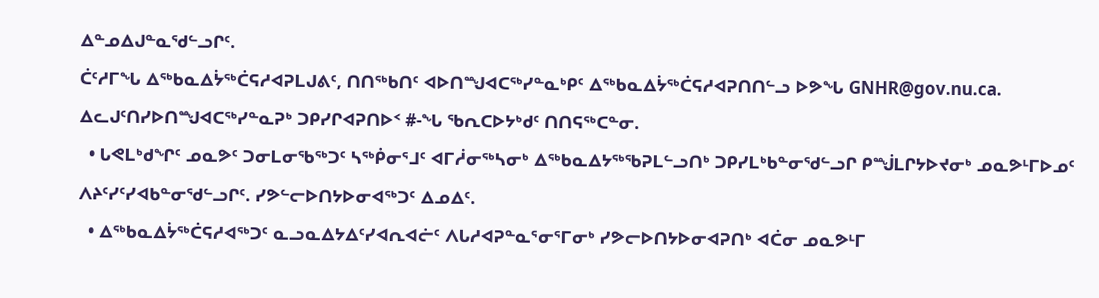ᐃᓐᓄᐃᒍᓐᓇᖁᓪᓗᒋᑦ.
ᑖᑦᓱᒥᖓ ᐃᖅᑲᓇᐃᔮᖅᑖᕋᓱᐊᕈᒪᒍᕕᑦ, ᑎᑎᖅᑲᑎᑦ ᐊᐅᑎᙳᐊᑕᖅᓯᓐᓇᒃᑭᑦ ᐃᖅᑲᓇᐃᔮᖅᑖᕋᓱᐊᕈᑎᑎᓪᓗ ᐅᕗᖓ GNHR@gov.nu.ca. ᐃᓚᒍᑦᑎᓯᐅᑎᙳᐊᑕᖅᓯᓐᓇᕈᒃ ᑐᑭᓯᒋᐊᕈᑎᐅᑉ #-ᖓ ᖃᕆᑕᐅᔭᒃᑯᑦ ᑎᑎᕋᖅᑕᓐᓂ.
  • ᒐᕙᒪᒃᑯᖏᑦ ᓄᓇᕗᑦ ᑐᓂᒪᓂᖃᖅᑐᑦ ᓴᖅᑮᓂᕐᒧᑦ ᐊᒥᓲᓂᖅᓴᓂᒃ ᐃᖅᑲᓇᐃᔭᖅᖃᕈᒪᓪᓗᑎᒃ ᑐᑭᓯᒪᒃᑲᓐᓂᖁᓪᓗᒋ ᑭᙴᒪᒋᔭᐅᔪᓂᒃ ᓄᓇᕗᒻᒥᐅᓄᑦ ᐱᔨᑦᓯᑦᓯᐊᑲᓐᓂᖁᓪᓗᒋᑦ. ᓯᕗᓪᓕᐅᑎᔭᐅᓂᐊᖅᑐᑦ ᐃᓄᐃᑦ.
  • ᐃᖅᑲᓇᐃᔮᖅᑖᕋᓱᐊᖅᑐᑦ ᓇᓗᓇᐃᔭᐃᑦᓯᐊᕆᐊᓖᑦ ᐱᒐᓱᐊᕈᓐᓇᕐᓂᕐᒥᓂᒃ ᓯᕗᓕᐅᑎᔭᐅᓂᐊᕈᑎᒃ ᐊᑖᓂ ᓄᓇᕗᒻᒥ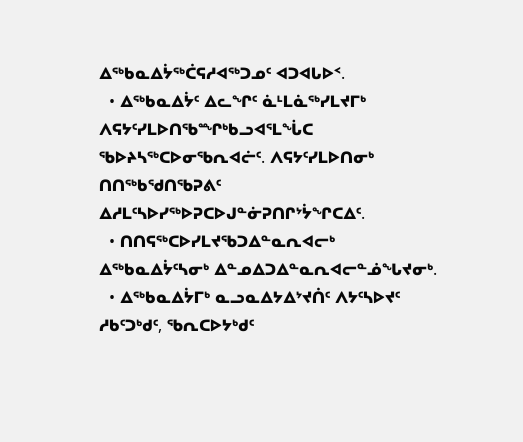ᐃᖅᑲᓇᐃᔮᖅᑖᕋᓱᐊᖅᑐᓄᑦ ᐊᑐᐊᒐᐅᑉ.
  • ᐃᖅᑲᓇᐃᔮᑦ ᐃᓚᖏᑦ ᓈᒻᒪᓈᖅᓯᒪᔪᒥᒃ ᐱᕋᔭᑦᓯᒪᐅᑎᖃᙱᒃᑲᓗᐊᕐᒪᖔᑕ ᖃᐅᔨᓴᖅᑕᐅᓂᖃᕆᐊᓖᑦ. ᐱᕋᔭᑦᓯᒪᐅᑎᓂᒃ ᑎᑎᖅᑲᖁᑎᖃᕈᕕᑦ ᐃᓱᒪᑦᓴᐅᓯᖅᐅᕈᑕᐅᒍᓐᓃᕈᑎᒋᔾᔮᖏᑕᐃᑦ.
  • ᑎᑎᕋᖅᑕᐅᓯᒪᔪᖃᑐᐃᓐᓇᕆᐊᓕᒃ ᐃᖅᑲᓇᐃᔮᑦᓴᓂᒃ ᐃᓐᓄᐃᑐᐃᓐᓇᕆᐊᓕᓐᓅᖓᔪᓂᒃ.
  • ᐃᖅᑲᓇᐃᔮᒥᒃ ᓇᓗᓇᐃᔭᐃᔾᔪᑏᑦ ᐱᔭᑦᓴᐅᔪᑦ ᓱᑲᑦᑐᒃᑯᑦ, ᖃᕆᑕᐅᔭᒃᑯᑦ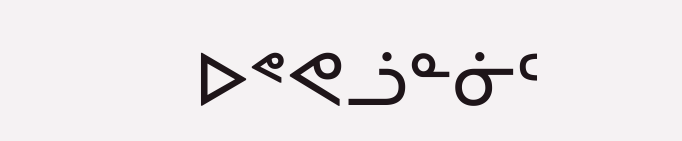ᐅᕝᕙᓘᓐᓃᑦ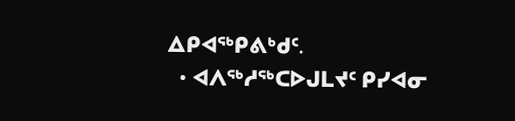ᐃᑭᐊᖅᑭᕕᒃᑯᑦ.
  • ᐊᐱᖅᓱᖅᑕᐅᒍᒪᔪᑦ ᑭᓯᐊᓂ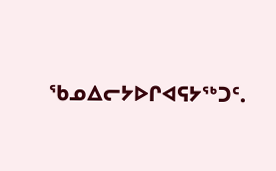ᖃᓄᐃᓕᔭᐅᒋᐊᕋᔭᖅᑐᑦ.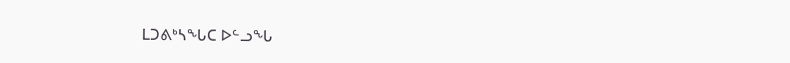ᒪᑐᕕᒃᓴᖓᑕ ᐅᓪᓗᖓ